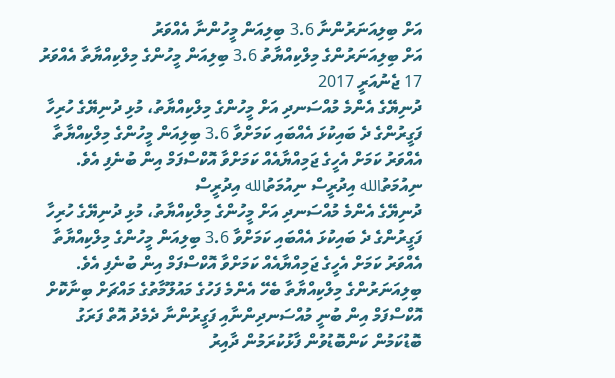އަށް ބިލިއަނަރުންނާ 3.6 ބިލިއަން މީހުންނާ އެއްވަރު
އަށް ބިލިއަނަރުންގެ މިލްކިއްޔާތު 3.6 ބިލިއަން މީހުންގެ މިލްކިއްޔާތާ އެއްވަރު
17 ޖެނުއަރީ 2017
ދުނިޔޭގެ އެންމެ މުއްސަނދި އަށް މީހުންގެ މިލްކިއްޔާތު، މުޅި ދުނިޔޭގެ ހުރިހާ ފަގީރުންގެ ދެ ބައިކުޅަ އެއްބައި ކަމަށްވާ 3.6 ބިލިއަން މީހުންގެ މިލްކިއްޔާތާ އެއްވަރު ކަމަށް އެހީގެ ޖަމިއްޔާއެއް ކަމަށްވާ އޮކްސްފަމް އިން ބުނެފި އެވެ.
ނިއުމަތުالله އިދުރީސް ނިއުމަތުالله އިދުރީސް
ދުނިޔޭގެ އެންމެ މުއްސަނދި އަށް މީހުންގެ މިލްކިއްޔާތު، މުޅި ދުނިޔޭގެ ހުރިހާ ފަގީރުންގެ ދެ ބައިކުޅަ އެއްބައި ކަމަށްވާ 3.6 ބިލިއަން މީހުންގެ މިލްކިއްޔާތާ އެއްވަރު ކަމަށް އެހީގެ ޖަމިއްޔާއެއް ކަމަށްވާ އޮކްސްފަމް އިން ބުނެފި އެވެ.
ބިލިއަނަރުންގެ މިލްކިއްޔާތާ ބެހޭ އެންމެ ފަހުގެ މައުލޫމާތުގެ މައްޗަށް ބިނާކޮށް އޮކްސްފަމް އިން ބުނީ މުއްސަނދިންނާއި ފަގީރުންނާ ދެމެދު އޮތް ފަރަގު ބޮޑުކަމުން ކަންބޮޑުވުން ފާޅުކުރަމުން ދާއިރު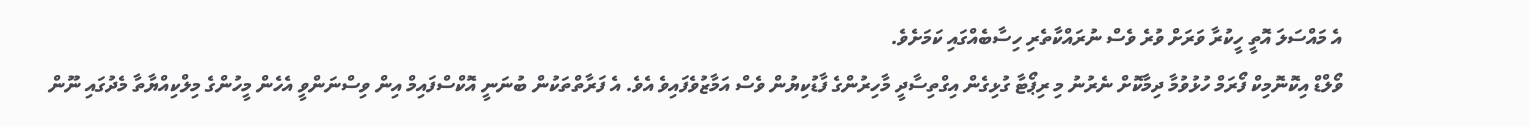އެ މައްސަލަ އޮތީ ހީކުރާ ވަރަށް ވުރެ ވެސް ނުރައްކާތެރި ހިސާބެއްގައި ކަމަށެވެ.
ވޯލްޑް އިކޮނޮމިކް ފޯރަމް ހުޅުވުމާ ދިމާކޮށް ނެރުނު މި ރިޕޯޓާ ގުޅިގެން އިގްތިސާދީ މާހިރުންގެ ފާޑުކިޔުން ވެސް އަމާޒުވެފައިވެ އެވެ. އެ ފަރާތްތަކުން ބުނަނީ އޮކްސްފައިމް އިން ވިސްނަންވީ އެހެން މީހުންގެ މިލްކިއްޔާތާ މެދުގައި ނޫން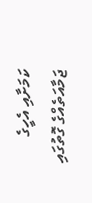ކަމަށާއި އެހީގެ ޖަމާއަތެއްގެ ގޮތުގައި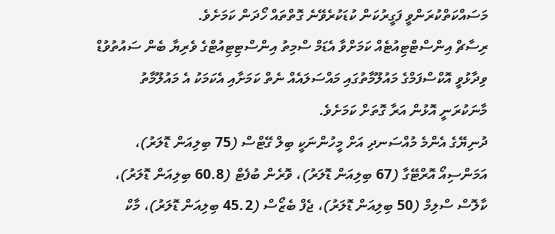މަސައްކަތްކުރަންވީ ފަގީރުކަން ކުޑަކުރެވޭނެ ގޮތްތައް ހޯދަން ކަމަށެވެ.
ރިސާޗް އިންސްޓްޓިއުޓެއް ކަމަށްވާ އެޑަމް ސްމިތު އިންސްޓިޓިއުޓްގެ ވެރިޔާ ބެން ސައުތުވުޑް ވިދާޅުވީ އޮކްސްފަމްގެ މައުލޫމާތުގައި މައްސަލައެއް ނެތް ކަމަށާއި އެކަމަކު އެ މައުލޫމާތު މާނަކުރަނީ އޮޅުން އަރާ ގޮތަށް ކަމަށެވެ.
ދުނިޔޭގެ އެންމެ މުއްސަނދި އަށް މީހުންނަކީ ބިލް ގޭޓްސް (75 ބިލިއަން ޑޮލަރު)، އަމަންސިއޯ އޮރްޓޭގާ (67 ބިލިއަން ޑޮލަރު)، ވޮރެން ބުފެޓް (60.8 ބިލިއަން ޑޮލަރު)، ކާލޮސް ސްލިމް (50 ބިލިއަން ޑޮލަރު)، ޖެފް ބެޒޯސް (45.2 ބިލިއަން ޑޮލަރު)، މާކް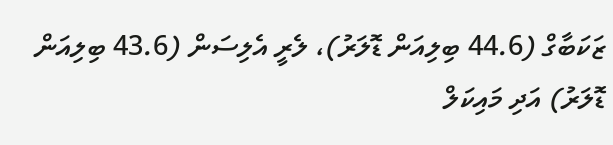ޒަކަބާގް (44.6 ބިލިއަން ޑޮލަރު)، ލެރީ އެލިސަން (43.6 ބިލިއަން ޑޮލަރު) އަދި މައިކަލް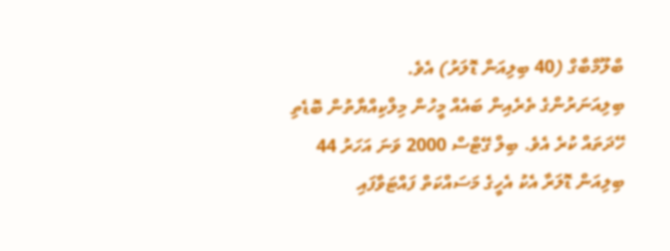ބްލޫމްބާގް (40 ބިލިއަން ޑޮލަރު) އެވެ.
ބިލިއަނަރުންގެ ތެރެއިން ބައެއް މީހުން މިލްކިއްޔާތުން ބޮޑެތި ހޭދަތައް ކުރެ އެވެ. ބިލް ގޭޓްސް 2000 ވަނަ އަހަރު 44 ބިލިއަން ޑޮލަރާ އެކު އެހީގެ މަސައްކަތް ފައްޓަވާފައި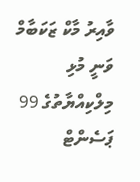ވާއިރު މާކް ޒަކަބާމް ވަނީ މުޅި މިލްކިއްޔާތުގެ 99 ޕަސެންޓް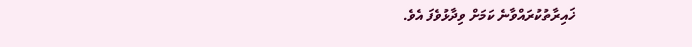ޚައިރާތުކުރައްވާނެ ކަމަށް ވިދާޅުވެފަ އެވެ.